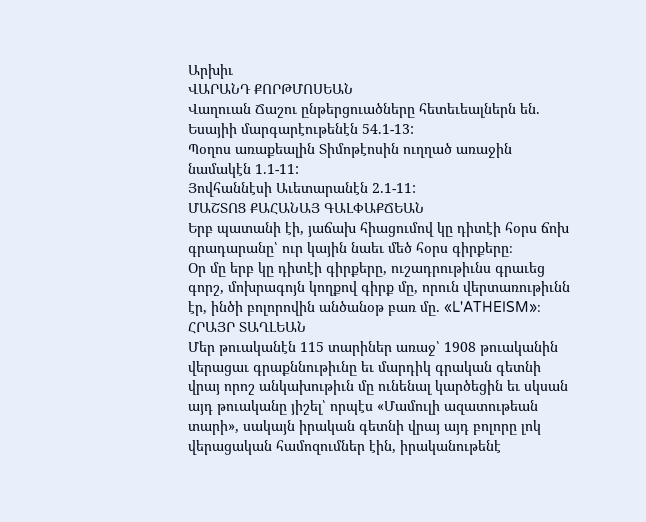Արխիւ
ՎԱՐԱՆԴ ՔՈՐԹՄՈՍԵԱՆ
Վաղուան Ճաշու ընթերցուածները հետեւեալներն են.
Եսայիի մարգարէութենէն 54.1-13:
Պօղոս առաքեալին Տիմոթէոսին ուղղած առաջին նամակէն 1.1-11:
Յովհաննէսի Աւետարանէն 2.1-11:
ՄԱՇՏՈՑ ՔԱՀԱՆԱՅ ԳԱԼՓԱՔՃԵԱՆ
Երբ պատանի էի, յաճախ հիացումով կը դիտէի հօրս ճոխ գրադարանը՝ ուր կային նաեւ մեծ հօրս գիրքերը։
Օր մը երբ կը դիտէի գիրքերը, ուշադրութիւնս գրաւեց գորշ, մոխրագոյն կողքով գիրք մը, որուն վերտառութիւնն էր, ինծի բոլորովին անծանօթ բառ մը. «L'ATHEISM»։
ՀՐԱՅՐ ՏԱՂԼԵԱՆ
Մեր թուականէն 115 տարիներ առաջ՝ 1908 թուականին վերացաւ գրաքննութիւնը եւ մարդիկ գրական գետնի վրայ որոշ անկախութիւն մը ունենալ կարծեցին եւ սկսան այդ թուականը յիշել՝ որպէս «Մամուլի ազատութեան տարի», սակայն իրական գետնի վրայ այդ բոլորը լոկ վերացական համոզումներ էին, իրականութենէ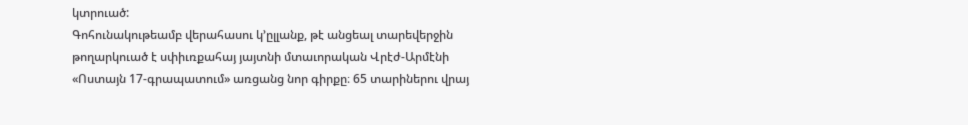կտրուած:
Գոհունակութեամբ վերահասու կ՚ըլլանք, թէ անցեալ տարեվերջին թողարկուած է սփիւռքահայ յայտնի մտաւորական Վրէժ-Արմէնի «Ոստայն 17-գրապատում» առցանց նոր գիրքը։ 65 տարիներու վրայ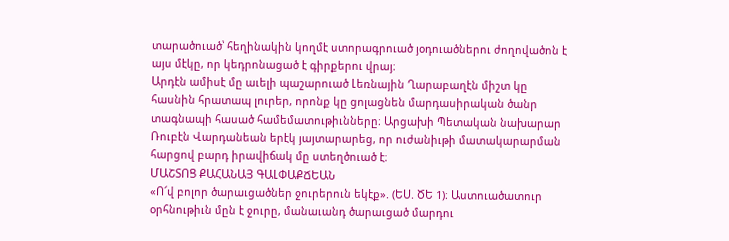տարածուած՝ հեղինակին կողմէ ստորագրուած յօդուածներու ժողովածոն է այս մէկը, որ կեդրոնացած է գիրքերու վրայ։
Արդէն ամիսէ մը աւելի պաշարուած Լեռնային Ղարաբաղէն միշտ կը հասնին հրատապ լուրեր, որոնք կը ցոլացնեն մարդասիրական ծանր տագնապի հասած համեմատութիւնները։ Արցախի Պետական նախարար Ռուբէն Վարդանեան երէկ յայտարարեց, որ ուժանիւթի մատակարարման հարցով բարդ իրավիճակ մը ստեղծուած է։
ՄԱՇՏՈՑ ՔԱՀԱՆԱՅ ԳԱԼՓԱՔՃԵԱՆ
«Ո՜վ բոլոր ծարաւցածներ ջուրերուն եկէք». (ԵՍ. ԾԵ 1)։ Աստուածատուր օրհնութիւն մըն է ջուրը, մանաւանդ ծարաւցած մարդու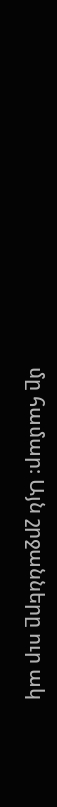մը համար։ Այն շրջանները ուր ակ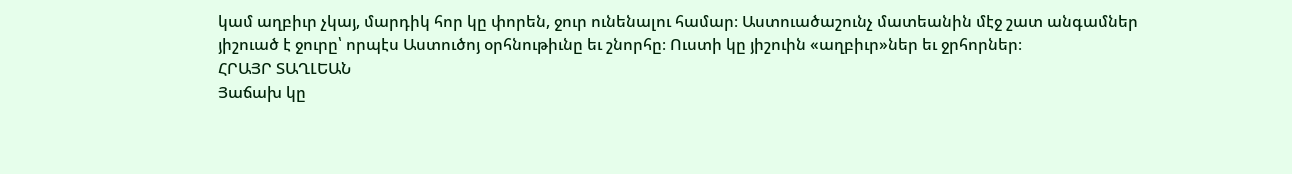կամ աղբիւր չկայ, մարդիկ հոր կը փորեն, ջուր ունենալու համար։ Աստուածաշունչ մատեանին մէջ շատ անգամներ յիշուած է ջուրը՝ որպէս Աստուծոյ օրհնութիւնը եւ շնորհը։ Ուստի կը յիշուին «աղբիւր»ներ եւ ջրհորներ։
ՀՐԱՅՐ ՏԱՂԼԵԱՆ
Յաճախ կը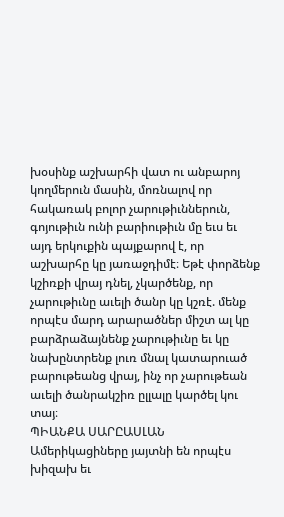խօսինք աշխարհի վատ ու անբարոյ կողմերուն մասին, մոռնալով որ հակառակ բոլոր չարութիւններուն, գոյութիւն ունի բարիութիւն մը եւս եւ այդ երկուքին պայքարով է, որ աշխարհը կը յառաջդիմէ։ Եթէ փորձենք կշիռքի վրայ դնել, չկարծենք, որ չարութիւնը աւելի ծանր կը կշռէ. մենք որպէս մարդ արարածներ միշտ ալ կը բարձրաձայնենք չարութիւնը եւ կը նախընտրենք լուռ մնալ կատարուած բարութեանց վրայ, ինչ որ չարութեան աւելի ծանրակշիռ ըլլալը կարծել կու տայ։
ՊԻԱՆՔԱ ՍԱՐԸԱՍԼԱՆ
Ամերիկացիները յայտնի են որպէս խիզախ եւ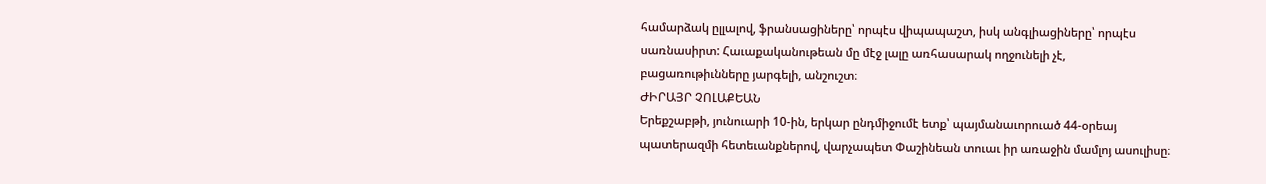համարձակ ըլլալով, ֆրանսացիները՝ որպէս վիպապաշտ, իսկ անգլիացիները՝ որպէս սառնասիրտ: Հաւաքականութեան մը մէջ լալը առհասարակ ողջունելի չէ, բացառութիւնները յարգելի, անշուշտ։
ԺԻՐԱՅՐ ՉՈԼԱՔԵԱՆ
Երեքշաբթի, յունուարի 10-ին, երկար ընդմիջումէ ետք՝ պայմանաւորուած 44-օրեայ պատերազմի հետեւանքներով, վարչապետ Փաշինեան տուաւ իր առաջին մամլոյ ասուլիսը։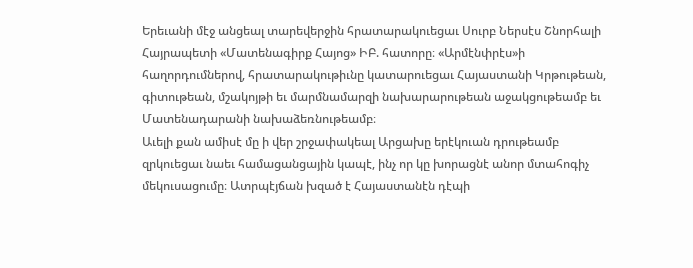Երեւանի մէջ անցեալ տարեվերջին հրատարակուեցաւ Սուրբ Ներսէս Շնորհալի Հայրապետի «Մատենագիրք Հայոց» ԻԲ. հատորը։ «Արմէնփրէս»ի հաղորդումներով, հրատարակութիւնը կատարուեցաւ Հայաստանի Կրթութեան, գիտութեան, մշակոյթի եւ մարմնամարզի նախարարութեան աջակցութեամբ եւ Մատենադարանի նախաձեռնութեամբ։
Աւելի քան ամիսէ մը ի վեր շրջափակեալ Արցախը երէկուան դրութեամբ զրկուեցաւ նաեւ համացանցային կապէ, ինչ որ կը խորացնէ անոր մտահոգիչ մեկուսացումը։ Ատրպէյճան խզած է Հայաստանէն դէպի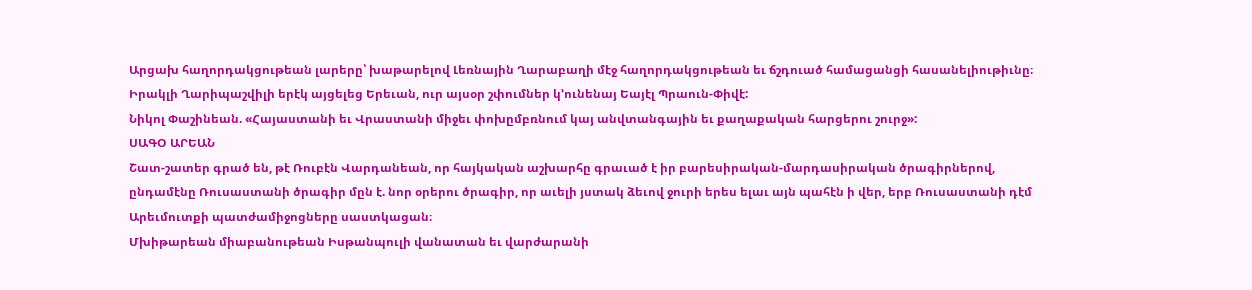Արցախ հաղորդակցութեան լարերը՝ խաթարելով Լեռնային Ղարաբաղի մէջ հաղորդակցութեան եւ ճշդուած համացանցի հասանելիութիւնը։
Իրակլի Ղարիպաշվիլի երէկ այցելեց Երեւան, ուր այսօր շփումներ կ՚ունենայ Եայէլ Պրաուն-Փիվէ:
Նիկոլ Փաշինեան. «Հայաստանի եւ Վրաստանի միջեւ փոխըմբռնում կայ անվտանգային եւ քաղաքական հարցերու շուրջ»:
ՍԱԳՕ ԱՐԵԱՆ
Շատ-շատեր գրած են, թէ Ռուբէն Վարդանեան, որ հայկական աշխարհը գրաւած է իր բարեսիրական-մարդասիրական ծրագիրներով, ընդամէնը Ռուսաստանի ծրագիր մըն է. նոր օրերու ծրագիր, որ աւելի յստակ ձեւով ջուրի երես ելաւ այն պահէն ի վեր, երբ Ռուսաստանի դէմ Արեւմուտքի պատժամիջոցները սաստկացան։
Մխիթարեան միաբանութեան Իսթանպուլի վանատան եւ վարժարանի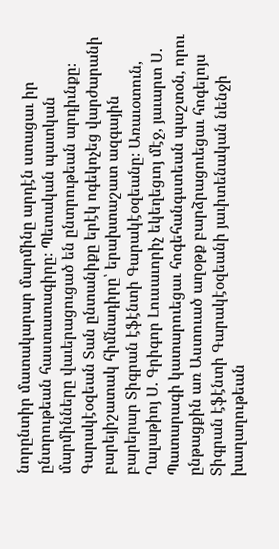նորընտիր մատակարար մարմինը արդէն ստացաւ իր ընտրութեան հաստատագիրը։ Պետական պատկան մարմինները վաւերացուցած են ընտրութեան արդիւնքը։
Գարակէօզեան Տան ընտանիքը երէկ ոգեկոչեց վարժարանի բարեյիշատակ հիմնադիրը՝ երախտաշատ ազգային բարերար Տիգրան էֆէնտի Գարակէօզեանը։ Առաւօտուն, Ղալաթիոյ Ս. Գրիգոր Լուսաւորիչ եկեղեցւոյ մէջ, յաւարտ Ս. Պատարագի կատարուեցաւ հոգեհանգստեան պաշտօն, որու ընթացքին առ Աստուած աղօթք բարձրացուեցաւ հոգելոյս Տիգրան էֆէնտի Գարակէօզեանի յաւիտենական նենջի խաղաղութեան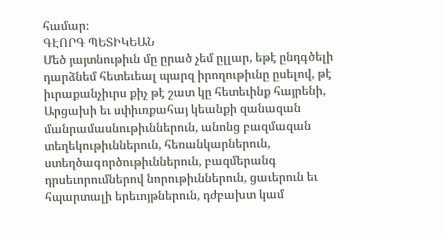համար։
ԳԷՈՐԳ ՊԵՏԻԿԵԱՆ
Մեծ յայտնութիւն մը ըրած չեմ ըլլար, եթէ ընդգծելի դարձնեմ հետեւեալ պարզ իրողութիւնը ըսելով, թէ իւրաքանչիւրս քիչ թէ շատ կը հետեւինք հայրենի, Արցախի եւ սփիւռքահայ կեանքի զանազան մանրամասնութիւններուն, անոնց բազմազան տեղեկութիւններուն, հեռանկարներուն, ստեղծագործութիւններուն, բազմերանգ դրսեւորումներով նորութիւններուն, ցաւերուն եւ հպարտալի երեւոյթներուն, դժբախտ կամ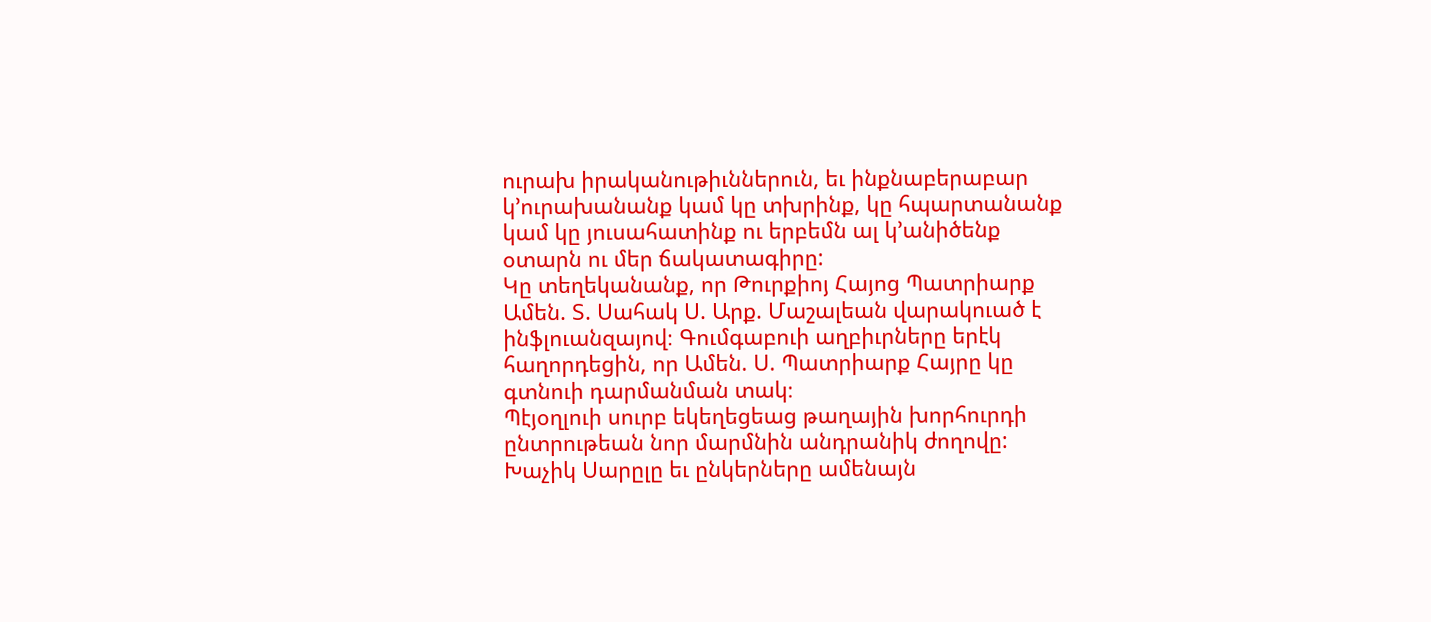ուրախ իրականութիւններուն, եւ ինքնաբերաբար կ՚ուրախանանք կամ կը տխրինք, կը հպարտանանք կամ կը յուսահատինք ու երբեմն ալ կ՚անիծենք օտարն ու մեր ճակատագիրը:
Կը տեղեկանանք, որ Թուրքիոյ Հայոց Պատրիարք Ամեն. Տ. Սահակ Ս. Արք. Մաշալեան վարակուած է ինֆլուանզայով։ Գումգաբուի աղբիւրները երէկ հաղորդեցին, որ Ամեն. Ս. Պատրիարք Հայրը կը գտնուի դարմանման տակ։
Պէյօղլուի սուրբ եկեղեցեաց թաղային խորհուրդի ընտրութեան նոր մարմնին անդրանիկ ժողովը:
Խաչիկ Սարըլը եւ ընկերները ամենայն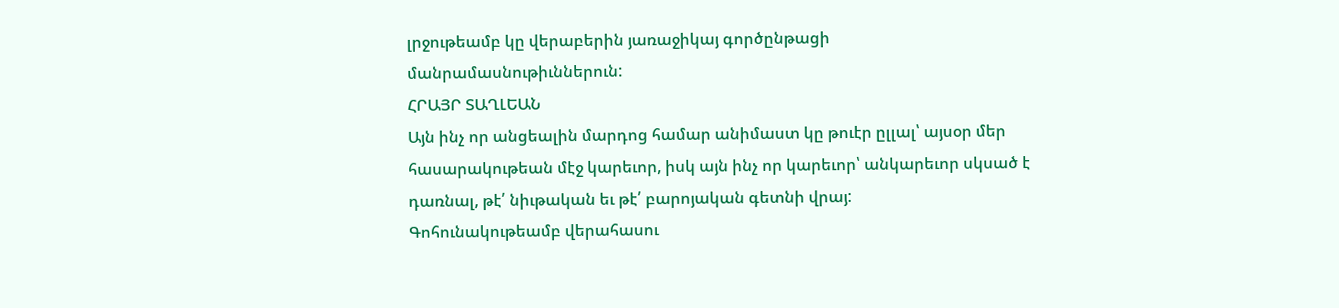լրջութեամբ կը վերաբերին յառաջիկայ գործընթացի մանրամասնութիւններուն:
ՀՐԱՅՐ ՏԱՂԼԵԱՆ
Այն ինչ որ անցեալին մարդոց համար անիմաստ կը թուէր ըլլալ՝ այսօր մեր հասարակութեան մէջ կարեւոր, իսկ այն ինչ որ կարեւոր՝ անկարեւոր սկսած է դառնալ, թէ՛ նիւթական եւ թէ՛ բարոյական գետնի վրայ:
Գոհունակութեամբ վերահասու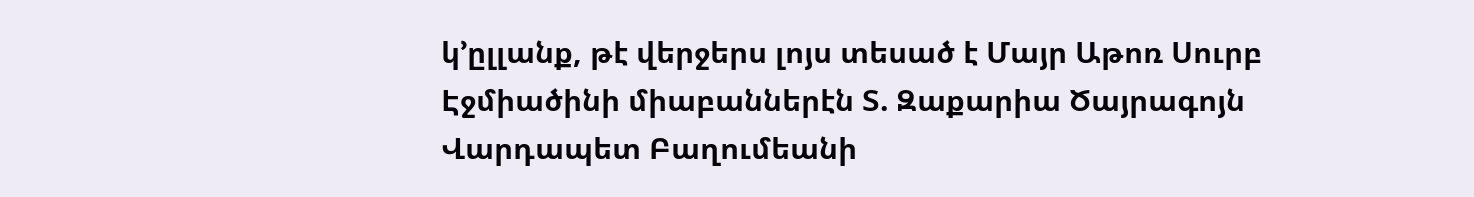կ՚ըլլանք, թէ վերջերս լոյս տեսած է Մայր Աթոռ Սուրբ Էջմիածինի միաբաններէն Տ. Զաքարիա Ծայրագոյն Վարդապետ Բաղումեանի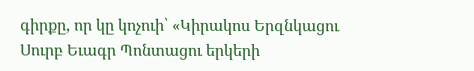գիրքը, որ կը կոչուի՝ «Կիրակոս Երզնկացու Սուրբ Եւագր Պոնտացու երկերի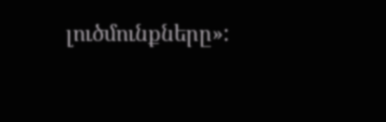լուծմունքները»: